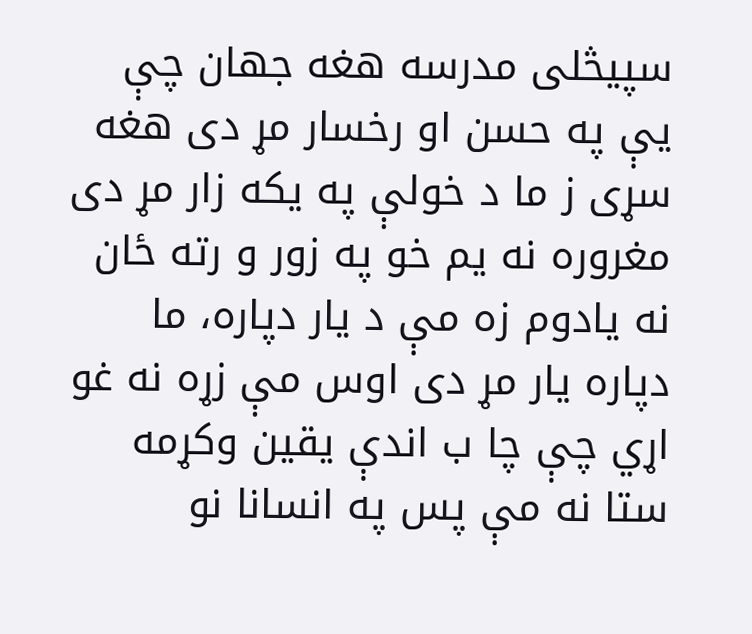سپیڅلی مدرسه هغه جهان چې یې په حسن او رخسار مړ دی هغه سړی ز ما د خولې په یکه زار مړ دی مغروره نه یم خو په زور و رته ځان نه یادوم زه مې د یار دپاره، ما دپاره یار مړ دی اوس مې زړه نه غو اړي چې چا ب اندې یقین وکړمه ستا نه مې پس په انسانا نو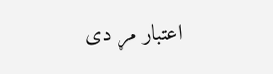اعتبار مړ دی